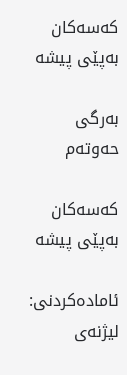کەسەکان بەپێی پیشە

بەرگی حەوتەم

کەسەکان بەپێی پیشە

ئامادەکردنی: لیژنه‌ی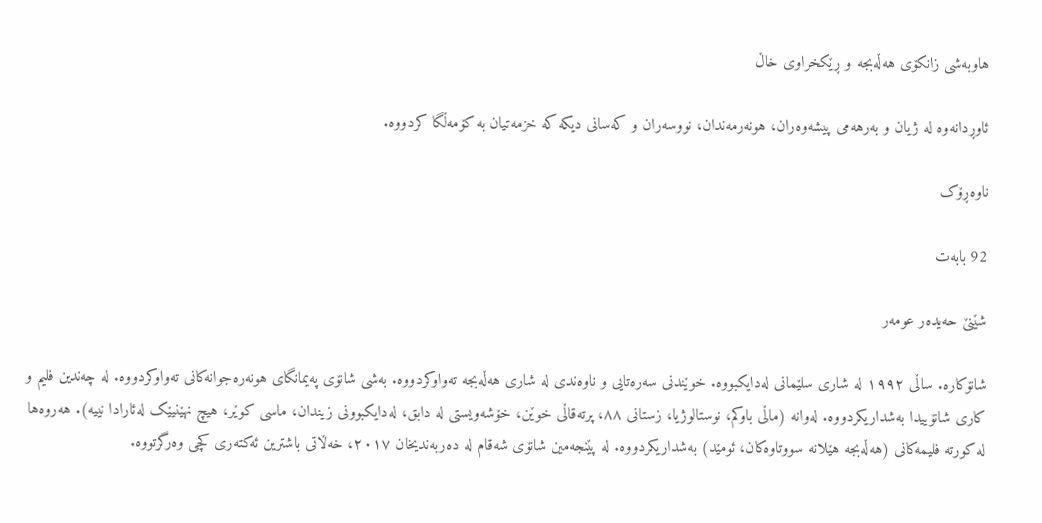هاوبه‌شی زانكۆی هه‌ڵه‌بجه‌ و ڕێكخراوی خاڵ

ئاوڕدانەوە لە ژیان و بەرهەمی پیشەوەران، هونەرمەندان، نووسەران و کەسانی دیکە کە خزمەتیان بە کۆمەڵگا کردووە.

ناوەڕۆک

92 بابەت

شێنێ حەیدەر عومەر

شانۆکارە. ساڵی ١٩٩٢ لە شاری سلێمانی لەدایکبووە. خوێندنی سەرەتایی و ناوەندی لە شاری هەڵەبجە تەواوکردووە. بەشی شانۆی پەیمانگای هونەرەجوانەکانی تەواوکردووە. لە چەندین فلیم و کاری شانۆییدا بەشداریکردووە. لەوانە (ماڵی باوکم، نوستالوژیا، زستانی ٨٨، پرتەقاڵی خوێن، خۆشەویستی لە دابق، لەدایکبوونی زیندان، ماسی کوێر، هیچ نهێنیێک لەئارادا نییە). هەروەها لە کورتە فلیمەکانی (هەڵەبجە هێلانە سووتاوەکان، ئومێد) بەشداریکردووە. لە پێنجەمین شانۆی شەقام لە دەربەندیخان ٢٠١٧، خەڵاتی باشترین ئەکتەری کچی وەرگرتووە.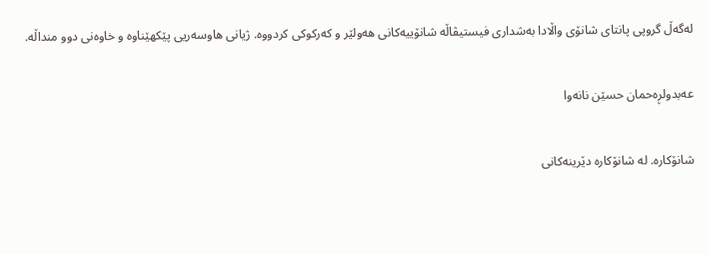لەگەڵ گروپی پانتای شانۆی واڵادا بەشداری فیستیڤاڵە شانۆییەکانی هەولێر و کەرکوکی کردووە. ژیانی هاوسەریی پێکهێناوە‌ و خاوەنی دوو منداڵە.

عەبدولڕەحمان حسێن نانەوا

شانۆکارە. لە شانۆکارە دێرینەکانی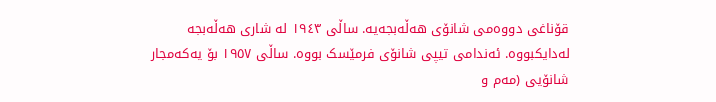قۆناغی دووەمی شانۆی هەڵەبجەیە. ساڵی ١٩٤٣ لە شاری هەڵەبجە لەدایکبووە. ئەندامی تیپی شانۆی فرمێسک بووە. ساڵی ١٩٥٧ بۆ یەکەمجار شانۆیی (مەم و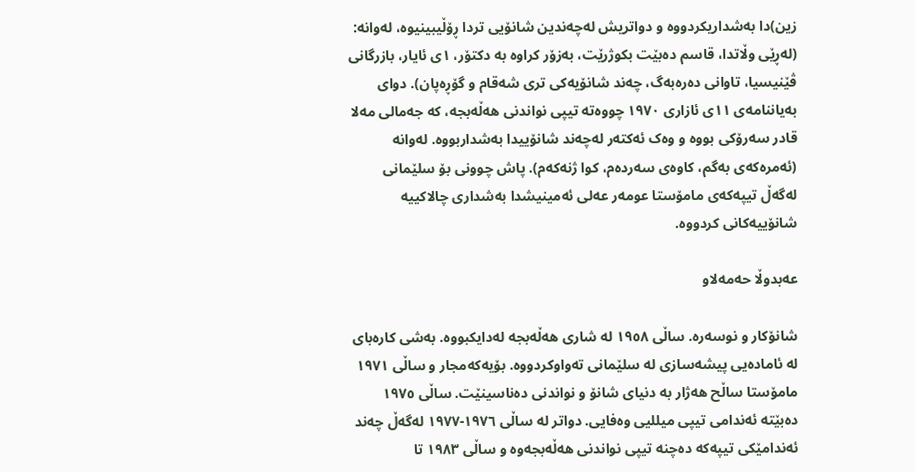زین)دا بەشداریکردووە و دواتریش لەچەندین شانۆیی تردا ڕۆڵیبینیوە، لەوانە: (لەڕێی وڵاتدا، قاسم دەبێت بکوژرێت، بەزۆر کراوە بە دکتۆر، ١ی ئایار، بازرگانی ڤێنیسیا، تاوانی دەرەبەگ، چەند شانۆیەکی تری شەقام و گۆڕەپان). دوای بەیاننامەی ١١ی ئازاری ١٩٧٠ چووەتە تیپی نواندنی هەڵەبجە، کە جەمالی مەلا قادر سەرۆکی بووە و وەک ئەکتەر لەچەند شانۆییدا بەشداربووە. لەوانە (ئەمرەکەی بەگم، کاوەی سەردەم، کوا ژنەکەم). پاش چوونی بۆ سلێمانی لەگەڵ تیپەکەی مامۆستا عومەر عەلی ئەمینیشدا بەشداری چالاکییە شانۆییەکانی کردووە.

عەبدوڵا حەمەلاو

شانۆکار و نوسەرە. ساڵی ١٩٥٨ لە شاری هەڵەبجە لەدایکبووە. بەشی کارەبای لە ئامادەیی پیشەسازی لە سلێمانی تەواوکردووە. بۆیەکەمجار و ساڵی ١٩٧١ مامۆستا ساڵح هەژار بە دنیای شانۆ و نواندنی دەناسینێت. ساڵی ١٩٧٥ دەبێتە ئەندامی تیپی میللیی وەفایی. دواتر لە ساڵی ١٩٧٦-١٩٧٧ لەگەڵ چەند ئەندامێکی تیپەکە دەچنە تیپی نواندنی هەڵەبجەوە و ساڵی ١٩٨٣ تا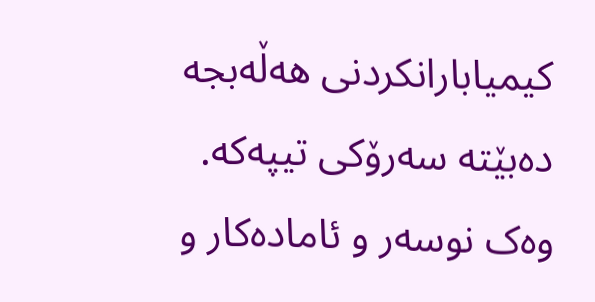کیمیابارانکردنی هەڵەبجە دەبێتە سەرۆکی تیپەکە. وەک نوسەر و ئامادەکار و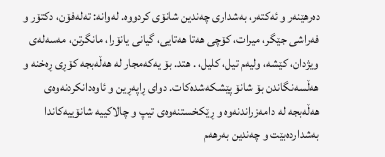دەرهێنەر و ئەکتەر، بەشداری چەندین شانۆی کردووە. لەوانە: تەلەفۆن، دکتۆر و فەراشی جێگر، میرات، کۆچی هەتا هەتایی، گیانی یانۆرا، مانگرتن، مەسەلەی ویژدان، کێشە، ولیەم تیل، کلیل، . هتد. بۆ یەکەمجار لە هەڵەبجە کۆڕی ڕەخنە و هەڵسەنگاندن بۆ شانۆ پێشکەشدەکات. دوای ڕاپەڕین و ئاوەدانکردنەوەی هەڵەبجە لە دامەزراندنەوە و ڕێکخستنەوەی تیپ و چالاکییە شانۆییەکاندا بەشداردەبێت و چەندین بەرهەم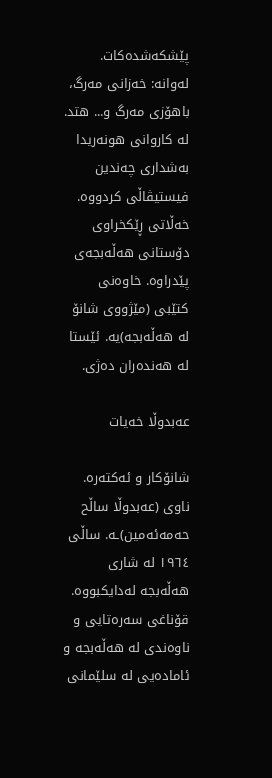پێشکەشدەکات. لەوانە: خەزانی مەرگ، باهۆزی مەرگ و... هتد. لە کاروانی هونەریدا بەشداری چەندین فیستیڤاڵی کردووە. خەڵاتی ڕێکخراوی دۆستانی هەڵەبجەی پێدراوە. خاوەنی کتێبی (مێژووی شانۆ لە هەڵەبجە)یە. ئێستا لە هەندەران دەژی.

عەبدوڵا خەیات

شانۆکار و ئەکتەرە. ناوی (عەبدوڵا ساڵح حەمەئەمین)ـە. ساڵی ١٩٦٤ لە شاری هەڵەبجە لەدایکبووە. قۆناغی سەرەتایی و ناوەندی لە هەڵەبجە و ئامادەیی لە سلێمانی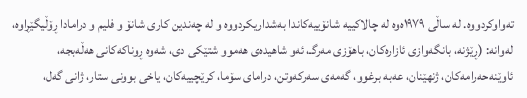تەواوکردووە. لە ساڵی ١٩٧٩ەوە لە چالاکییە شانۆییەکاندا بەشداریکردووە و لە چەندین کاری شانۆ و فلیم و درامادا ڕۆڵیگێڕاوە، لەوانە: (ڕێژنە، بانگەوازی ئازارەکان، باهۆزی مەرگـ، ئەو شاهیدەی هەموو شتێکی دی، شەوە ڕوناکەکانی هەڵەبجە، ئاوێنەحەرامەکان، ژنهێنان، عەبە برغوو، گەمەی سەرکەوتن، درامای سۆما، کرێچییەکان، یاخی بوونی ستار، ژانی گەل،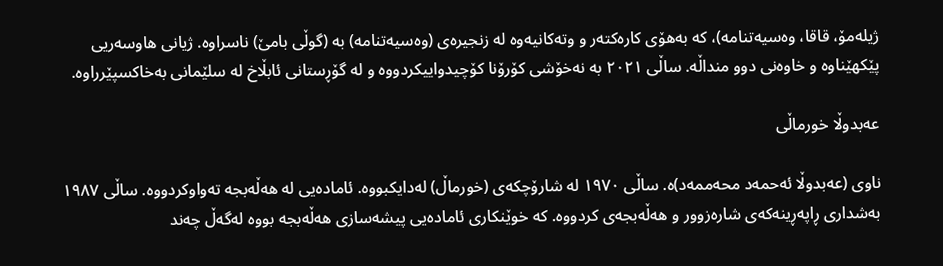ژیلەمۆ، قاقا، وەسیەتنامە)، کە بەهۆی کارەکتەر و وتەکانیەوە لە زنجیرەی (وەسیەتنامە) بە (گوڵی بامێ) ناسراوە. ژیانی هاوسەریی پێکهێناوە‌ و خاوەنی دوو منداڵە. ساڵی ٢٠٢١ بە نەخۆشی کۆرۆنا کۆچیدواییکردووە و لە گۆڕستانی ئابڵاخ لە سلێمانی بەخاکسپێرراوە.

عەبدوڵا‌ خورماڵی

ناوی (عەبدوڵا ئەحمەد محەممەد)ە. ساڵی ١٩٧٠ لە شارۆچکەی (خورماڵ) لەدایکبووە. ئامادەیی لە هەڵەبجە تەواوکردووه. ساڵی ١٩٨٧ بەشداری ڕاپەڕینەکەی شارەزوور و هەڵەبجەی کردووه. کە خوێنکاری ئامادەیی پیشەسازی هەڵەبجە بووە لەگەڵ چەند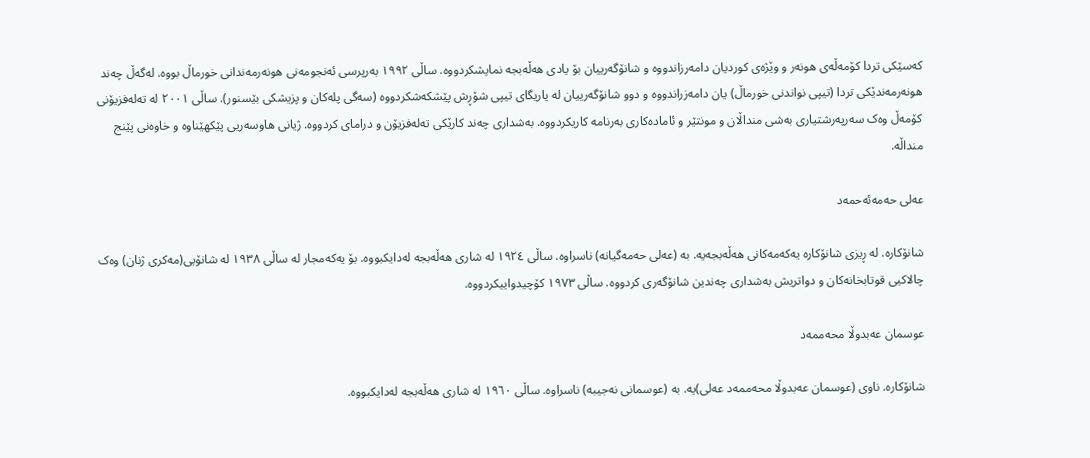کەسێکی تردا کۆمەڵەی هونەر و وێژەی کوردیان دامەرزاندووە و شانۆگەرییان بۆ یادی هەڵەبجە‌ نمایشکردووە. ساڵی ١٩٩٢ بەرپرسی ئەنجومەنی هونەرمەندانی خورماڵ بووە. لەگەڵ چەند هونەرمەندێکی تردا (تیپی نواندنی خورماڵ) یان دامەزراندووە و دوو شانۆگەرییان لە یاریگای تیپی شۆڕش پێشکەشکردووە (سەگی پلەکان و پزیشکی بێسنور). ساڵی ٢٠٠١ لە تەلەفزیۆنی کۆمەڵ وەک سەرپەرشتیاری بەشی منداڵان و مونتێر و ئامادەکاری بەرنامه کاریکردووە. بەشداری چەند کارێکی تەلەفزیۆن و درامای کردووە. ژیانی هاوسەریی پێکهێناوە‌ و خاوەنی پێنج منداڵە.

عەلی حەمەئەحمەد

شانۆکارە. لە ڕیزی شانۆکارە یەکەمەکانی هەڵەبجەیە. بە (عەلی حەمەگیانە) ناسراوە. ساڵی ١٩٢٤ لە شاری هەڵەبجە لەدایکبووە. بۆ یەکەمجار لە ساڵی ١٩٣٨ لە شانۆیی(مەکری ژنان) وەک چالاکیی قوتابخانەکان و دواتریش بەشداری چەندین شانۆگەری کردووە. ساڵی ١٩٧٣ کۆچیدواییکردووە.

عوسمان عەبدوڵا محەممەد

شانۆکارە. ناوی (عوسمان عەبدوڵا محەممەد عەلی)یە. بە (عوسمانی نەجیبە) ناسراوە. ساڵی ١٩٦٠ لە شاری هەڵەبجە لەدایکبووە.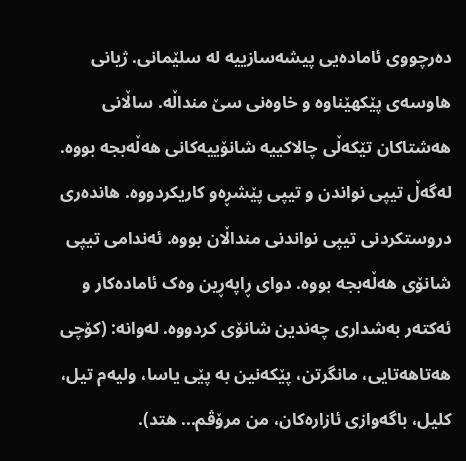دەرچووی ئامادەیی پیشەسازییە لە سلێمانی. ژیانی هاوسەی پێکهێناوە و خاوەنی سێ منداڵە. ساڵانی هەشتاکان تێکەڵی چالاکییە شانۆییەکانی هەڵەبجە بووە. لەگەڵ تیپی نواندن و تیپی پێشڕەو کاریکردووە. هاندەری دروستکردنی تیپی نواندنی منداڵان بووە. ئەندامی تیپی شانۆی هەڵەبجە بووە. دوای ڕاپەڕین وەک ئامادەکار و ئەکتەر بەشداری چەندین شانۆی کردووە. لەوانە: (کۆچی هەتاهەتایی، مانگرتن، پێکەنین بە پێی یاسا، ولیەم تیل، کلیل، باگەوازی ئازارەکان، من مرۆڤم... هتد).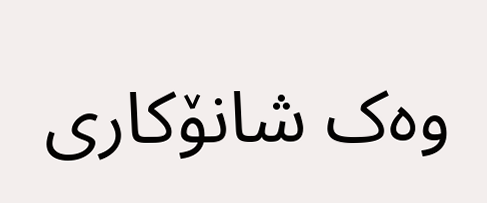وەک شانۆکاری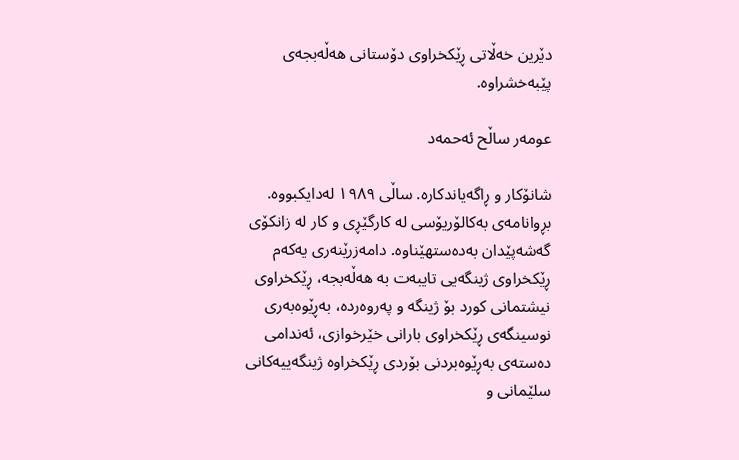دێرین خەڵاتی ڕێکخراوی دۆستانی هەڵەبجەی پێبەخشراوە.

عومەر ساڵح ئەحمەد

شانۆکار و ڕاگەیاندکارە. ساڵی ١٩٨٩ لەدایکبووە. بڕوانامەی بەکالۆریۆسی لە کارگێڕی و کار لە زانکۆی گەشەپێدان بەدەستهێناوە. دامەزرێنەری یەکەم ڕێکخراوی ژینگەیی تایبەت بە هەڵەبجە، ڕێکخراوی نیشتمانی کورد بۆ ژینگە و پەروەردە، بەڕێوەبەری نوسینگەی ڕێکخراوی بارانی خێرخوازی، ئەندامی دەستەی بەڕێوەبردنی بۆردی ڕێکخراوە ژینگەییەکانی سلێمانی و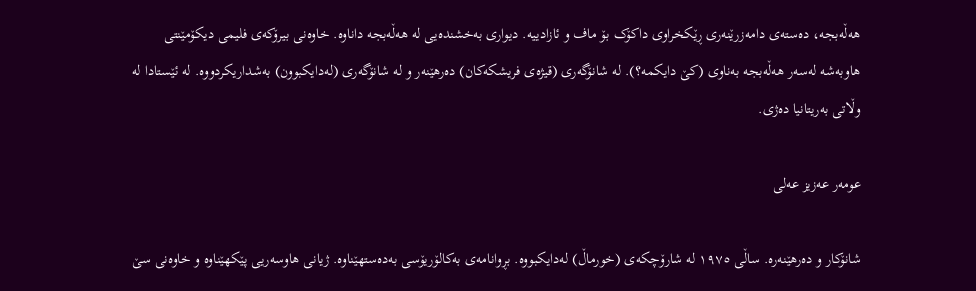هەڵەبجە، دەستەی دامەزرێنەری ڕێکخراوی داکۆک بۆ ماف و ئازادییە. دیواری بەخشندەیی لە هەڵەبجە داناوە. خاوەنی بیرۆکەی فلیمی دیکۆمێنتی هاوبەشە لەسەر هەڵەبجە بەناوی (کێ دایکمە؟). لە شانۆگەری (قیژەی فریشکەکان) دەرهێنەر و لە شانۆگەری (لەدایکبوون) بەشداریکردووە. لە ئێستادا لە وڵاتی بەریتانیا دەژی.

عومەر عەزیز عەلی

شانۆکار و دەرهێنەرە. ساڵی ١٩٧٥ لە شارۆچکەی (خورماڵ) لەدایکبووە. بڕوانامەی بەکالۆریۆسی بەدەستهێناوە. ژیانی هاوسەریی پێکهێناوە‌ و خاوەنی سێ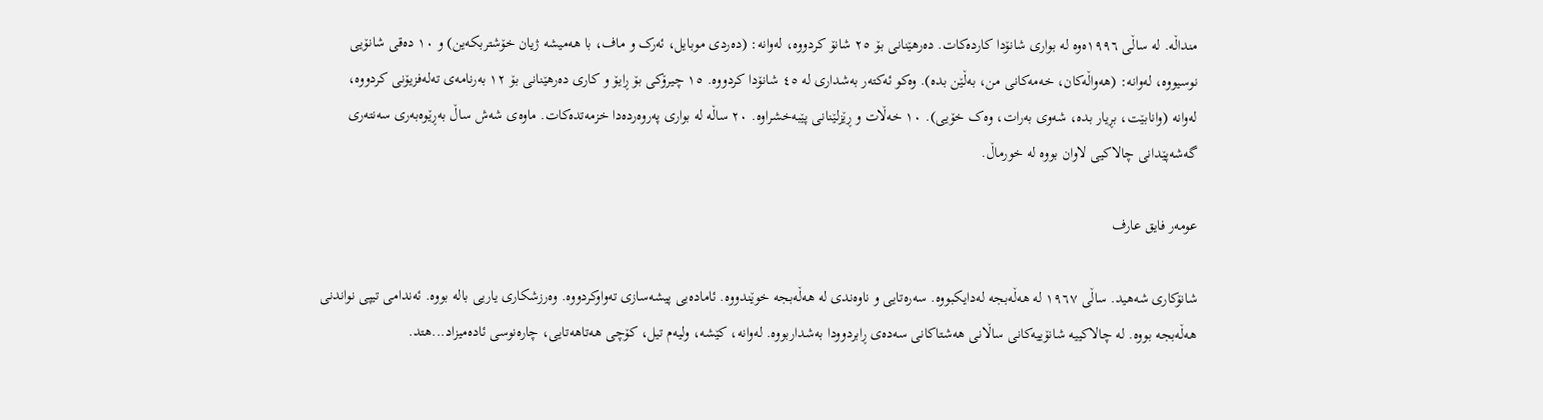منداڵە. لە ساڵی ١٩٩٦ەوە لە بواری شانۆدا کاردەکات. دەرهێنانی بۆ ٢٥ شانۆ کردووە، لەوانە: (دەردی موبایل، ئەرک و ماف، با هەمیشە ژیان خۆشتربکەین) و ١٠ دەقی شانۆیی نوسیووە، لەوانە: (هەواڵەکان، خەمەکانی من، بەڵێن بدە). وەکو ئەکتەر بەشداری لە ٤٥ شانۆدا کردووه. ١٥ چیرۆکی بۆ ڕایۆ و کاری دەرهێنانی بۆ ١٢ بەرنامەی تەلەفزیۆنی کردووە، لەوانە (وانابێت، بڕیار بدە، شەوی بەرات، وەک خۆیی). ١٠ خەڵات و ڕێزلێنانی پێبەخشراوە. ٢٠ ساڵە لە بواری پەروەردەدا خزمەتدەکات. ماوەی شەش ساڵ‌ بەڕێوەبەری سەنتەری گەشەپێدانی چالاکیی لاوان بووە لە خورماڵ.

عومەر فایق عارف

شانۆکاری شەهید. ساڵی ١٩٦٧ لە هەڵەبجە لەدایکبووە. سەرەتایی و ناوەندی لە هەڵەبجە خوێندووە. ئامادەیی پیشەسازی تەواوکردووە. وەرزشکاری یاریی بالە بووە. ئەندامی تیپی نواندنی هەڵەبجە بووە. لە چالاکییە شانۆییەکانی ساڵانی هەشتاکانی سەدەی ڕابردوودا بەشداربووە. لەوانە، کێشە، ولیەم تیل، کۆچی هەتاهەتایی، چارەنوسی ئادەمیزاد...هتد.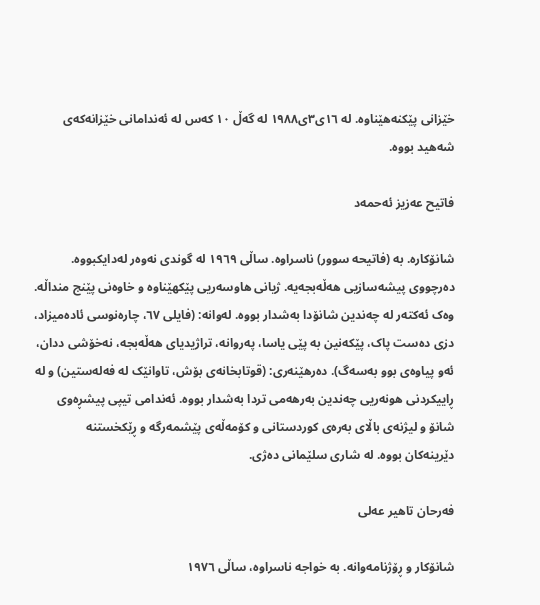خێزانی پێکنەهێناوە. لە ١٦ی٣ی١٩٨٨ لە گەڵ ١٠ کەس لە ئەندامانی خێزانەکەی شەهید بووە.

فاتیح عەزیز ئەحمەد

شانۆکارە. بە (فاتیحە سوور) ناسراوە. ساڵی ١٩٦٩ لە گوندی نەوەر لەدایکبووە. دەرچووی پیشەسازیی هەڵەبجەیە. ژیانی هاوسەریی پێکهێناوە و خاوەنی پێنج منداڵە. وەک ئەکتەر لە چەندین شانۆدا بەشدار بووە. لەوانە: (فایلی ٦٧، چارەنوسی ئادەمیزاد، دزی دەست پاک، پێکەنین بە پێی یاسا، پەروانە، تراژیدیای هەڵەبجە، نەخۆشی ددان، ئەو پیاوەی بوو بەسەگ). دەرهێنەری: (قوتابخانەی بۆش، تاوانێک لە فەلەستین) و لە ڕاییکردنی هونەریی چەندین بەرهەمی تردا بەشدار بووە. ئەندامی تیپی پیشڕەوی شانۆ و لیژنەی باڵای بەرەی کوردستانی و کۆمەڵەی پێشمەرگە و ڕێکخستنە دێرینەکان بووە. لە شاری سلێمانی دەژی.

فەرحان تاهیر عەلی

شانۆکار و ڕۆژنامەوانە. بە خواجە ناسراوە، ساڵی ١٩٧٦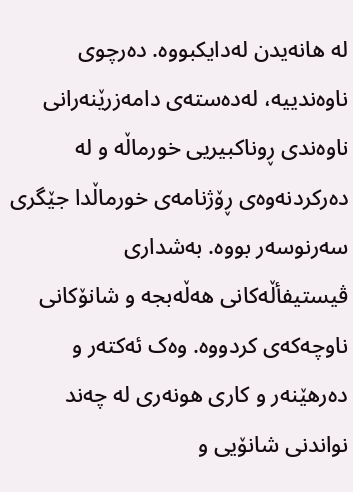لە هانەیدن لەدایکبووە. دەرچوی ناوەندییە، لەدەستەی دامەزرێنەرانی ناوەندی ڕوناکبیریی خورماڵە و لە دەرکردنەوەی ڕۆژنامەی خورماڵدا جێگری سەرنوسەر بووە. بەشداری ڤیستیفأڵەکانی هەڵەبجە و شانۆکانی ناوچەکەی کردووە. وەک ئەکتەر و دەرهێنەر و کاری هونەری لە چەند نواندنی شانۆیی و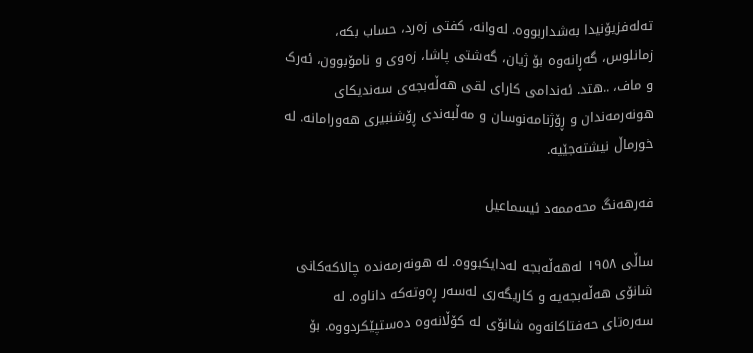تەلەفزیۆنیدا بەشداربووە. لەوانە، کفتی زەرد، حساب بکە، زمانلوس، گەڕانەوە بۆ ژیان، گەشتی پاشا، زەوی و نامۆبوون، ئەرک و ماف، ..هتد. ئەندامی کارای لقی هەڵەبجەی سەندیکای هونەرمەندان و ڕۆژنامەنوسان و مەڵبەندی ڕۆشنبیری هەورامانە. لە خورماڵ نیشتەجێیە.

فەرهەنگ محەممەد ئیسماعیل

ساڵی ١٩٥٨ لەهەڵەبجە لەدایکبووە. لە هونەرمەندە چالاکەکانی شانۆی هەڵەبجەیە و کاریگەری لەسەر ڕەوتەکە داناوە. لە سەرەتای حەفتاکانەوە شانۆی لە کۆڵانەوە دەستپێکردووە. بۆ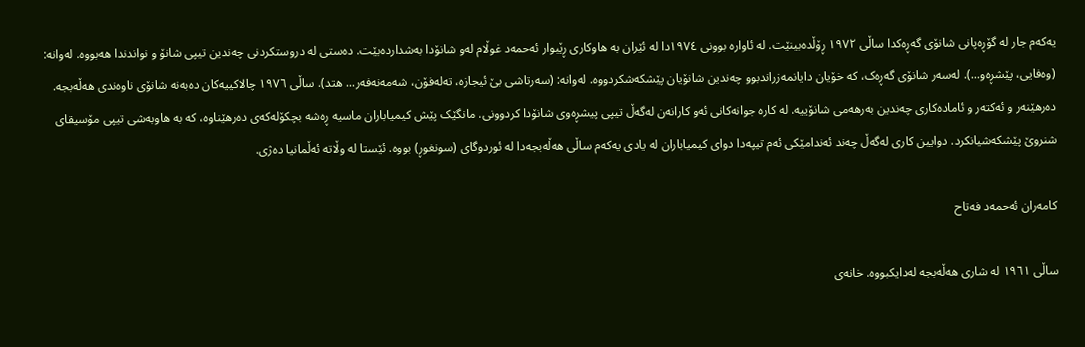یەکەم جار لە گۆڕەپانی شانۆی گەڕەکدا ساڵی ١٩٧٢ ڕۆڵدەبینێت. لە ئاوارە بوونی ١٩٧٤دا لە ئێران بە هاوکاری ڕێبوار ئەحمەد غوڵام لەو شانۆدا بەشداردەبێت. دەستی لە دروستکردنی چەندین تیپی شانۆ و نواندندا هەبووە. لەوانە: (وەفایی، پێشڕەو...). لەسەر شانۆی گەڕەک، کە خۆیان دایانمەزراندبوو چەندین شانۆیان پێشکەشکردووە. لەوانە: (سەرتاشی بێ ئیجازە، تەلەفۆن، شەمەنەفەر... هتد). ساڵی ١٩٧٦ چالاکییەکان دەبەنە شانۆی ناوەندی هەڵەبجە. دەرهێنەر و ئەکتەر و ئامادەکاری چەندین بەرهەمی شانۆییە. لە کارە جوانەکانی ئەو کارانەن لەگەڵ تیپی پیشڕەوی شانۆدا کردوونی. مانگێک پێش کیمیاباران ماسیە ڕەشە بچکۆلەکەی دەرهێناوە، کە بە هاوبەشی تیپی مۆسیقای شنروێ پێشکەشیانکرد. دوایین کاری لەگەڵ چەند ئەندامێکی ئەم تیپەدا دوای کیمیاباران لە یادی یەکەم ساڵی هەڵەبجەدا لە ئوردوگای (سونغوڕ) بووە. ئێستا لە وڵاتە ئەڵمانیا دەژی.

کامەران ئەحمەد فەتاح

ساڵی ١٩٦١ لە شاری هەڵەبجە لەدایکبووە. خانەی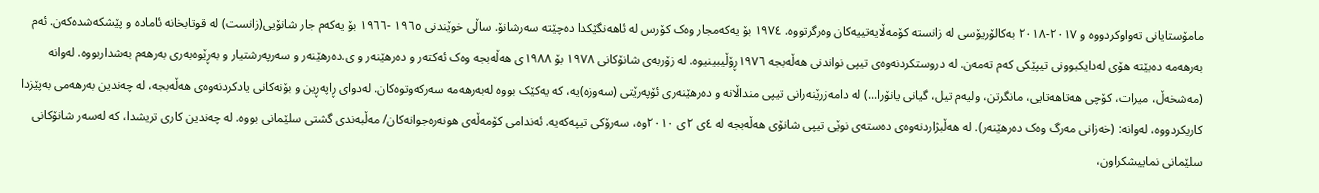مامۆستایانی تەواوکردووە و ٢٠١٧-٢٠١٨ بەکالۆریۆسی لە زانستە کۆمەڵایەتییەکان وەرگرتووە. ١٩٧٤ بۆ یەکەمجار وەک کۆرس لە ئاهەنگێکدا دەچێتە سەرشانۆ. ساڵی خوێندنی ١٩٦٥ -١٩٦٦ بۆ یەکەم جار شانۆیی(زانست) لە قوتابخانە ئامادە و پێشکەشدەکەن. ئەم بەرهەمە دەبێتە هۆی لەدایکبوونی تیپێکی کەم تەمەن. لە دروستکردنەوەی تیپی نواندنی هەڵەبجە ١٩٧٦ڕۆڵیبینیوە. لە زۆربەی شانۆکانی ١٩٧٨ بۆ ١٩٨٨ی هەڵەبجە وەک ئەکتەر و دەرهێنەر و ی.دەرهێنەر و سەرپەرشتیار و بەڕێوەبەری بەرهەم بەشداربووە. لەوانە (مەشخەڵ، میرات، کۆچی هەتاهەتایی، مانگرتن، ولیەم تیل، گیانی یانۆرا...) لە دامەزرێنەرانی تیپی منداڵانە و دەرهێنەری ئۆپەرێتی (سەوزە)یە، کە یەکێک بووە لەبەرهەمە سەرکەوتوەکان. لەدوای ڕاپەڕین و بۆنەکانی یادکردنەوەی هەڵەبجە، لە چەندین بەرهەمی بەپێزدا کاریکردووە، لەوانە: (خەزانی مەرگ وەک دەرهێنەر). لە هەڵبژاردنەوەی دەستەی نوێی تیپی شانۆی هەڵەبجە لە ٤ی ٢ی ٢٠١٠وە، سەرۆکی تیپەکەیە. ئەندامی کۆمەڵەی هونەرەجوانەکان/ مەڵبەندی گشتی سلێمانی بووە. لە چەندین کاری تریشدا، کە لەسەر شانۆکانی سلێمانی نماییشکراون،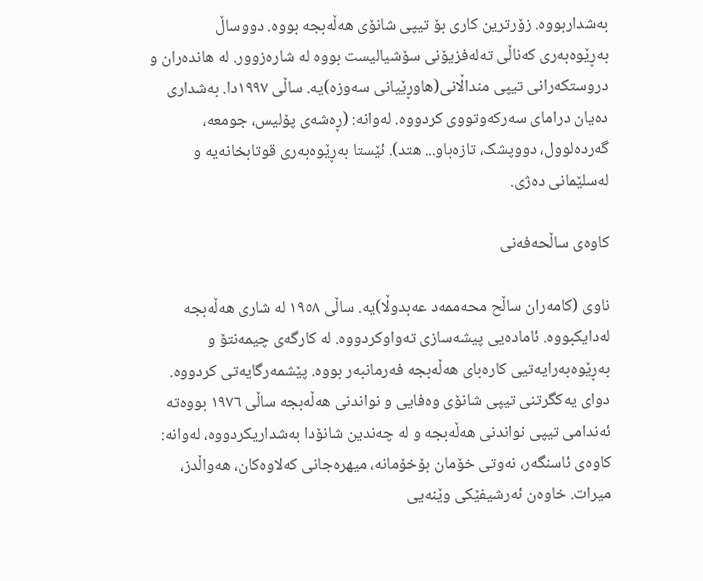بەشداربووە. زۆرترین کاری بۆ تیپی شانۆی هەڵەبجە بووە. دووساڵ بەڕێوەبەری کەناڵی تەلەفزیۆنی سۆشیالیست بووە لە شارەزوور. لە هاندەران و دروستکەرانی تیپی منداڵانی(هاوڕێیانی سەوزە)یە. ساڵی ١٩٩٧دا. بەشداری دەیان درامای سەرکەوتووی کردووە. لەوانە: (ڕەشەی پۆلیس، جومعە، گەردەلوول، دووپشک، تازەباو... هتد). ئێستا بەڕێوەبەری قوتابخانەیە و لەسلێمانی دەژی.

کاوەی ساڵحەفەنی

ناوی (کامەران ساڵح محەممەد عەبدوڵا)یە. ساڵی ١٩٥٨ لە شاری هەڵەبجە لەدایکبووە. ئامادەیی پیشەسازی تەواوکردووە. لە کارگەی چیمەنتۆ و بەڕێوەبەرایەتیی کارەبای هەڵەبجە فەرمانبەر بووە. پێشمەرگایەتی کردووە. دوای یەکگرتنی تیپی شانۆی وەفایی و نواندنی هەڵەبجە ساڵی ١٩٧٦ بووەتە ئەندامی تیپی نواندنی هەڵەبجه ‌و لە چەندین شانۆدا بەشداریکردووە، لەوانە: کاوەی ئاسنگەر، نەوتی خۆمان بۆخۆمانە، میهرەجانی کەلاوەکان، هەواڵدز، میرات. خاوەن ئەرشیفێکی وێنەیی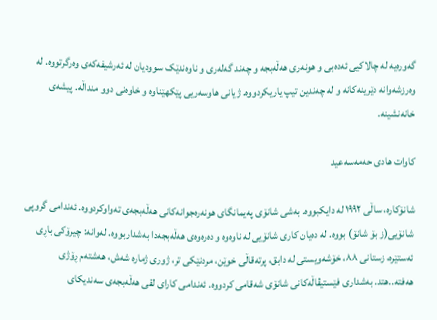گەورەیە لە چالاکیی ئەدەبی و هونەری هەڵەبجە و چەند گەلەری و ناوەندێک سوودیان لە ئەرشیفەکەی وەرگرتووە. لە وەرزشەوانە دێرینەکانە و لە چەندین تیپ یاریکردووە. ژیانی هاوسەریی پێکهێناوە‌ و خاوەنی دوو منداڵە. پیشەی خانەنشینە.

کاوات هادی حەمەسەعید

شانۆکارە، ساڵی ١٩٩٢ لە دایکبووە. بەشی شانۆی پەیمانگای هونەرەجوانەکانی هەڵەبجەی تەواوکردووە. ئەندامی گروپی شانۆیی(ز بۆ شانۆ) بووە. لە دەیان کاری شانۆیی لە ناوەوە و دەرەوەی هەڵەبجەدا بەشداربووە. لەوانە: چیرۆکی باڕی ئەستێرە، زستانی ٨٨، خۆشەویستی لە دابق، پرتەقاڵی خوێن، مردنێکی تر، ژوری ژمارە شەش، هەشتەم ڕۆژی هەفتە..هتد. بەشداری فێستیڤاڵەکانی شانۆی شەقامی کردووە. ئەندامی کارای لقی هەڵەبجەی سەندیکای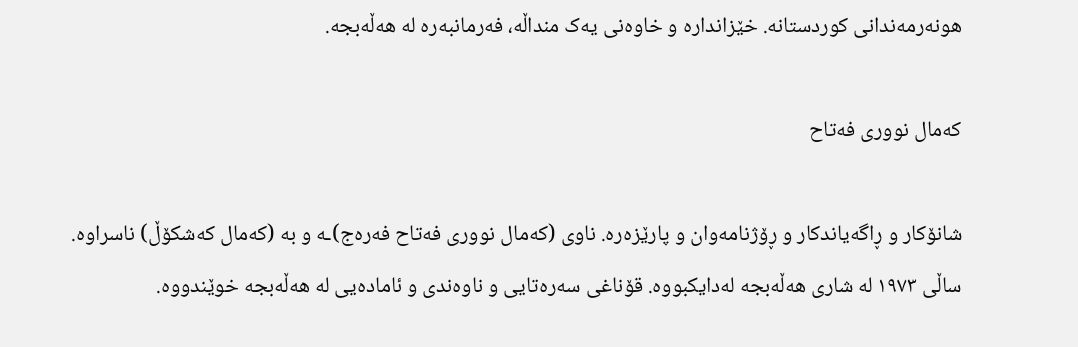هونەرمەندانی کوردستانە. خێزاندارە و خاوەنی یەک منداڵە، فەرمانبەرە لە هەڵەبجە.

کەمال نوورى فەتاح

شانۆکار و ڕاگەیاندکار و ڕۆژنامەوان و پارێزەرە. ناوی (کەمال نوورى فەتاح فەرەج)ـە و بە (کەمال کەشکۆڵ) ناسراوە. ساڵی ١٩٧٣ لە شاری هەڵەبجە لەدایکبووە. قۆناغی سەرەتایی و ناوەندی و ئامادەیی لە هەڵەبجە خوێندووە.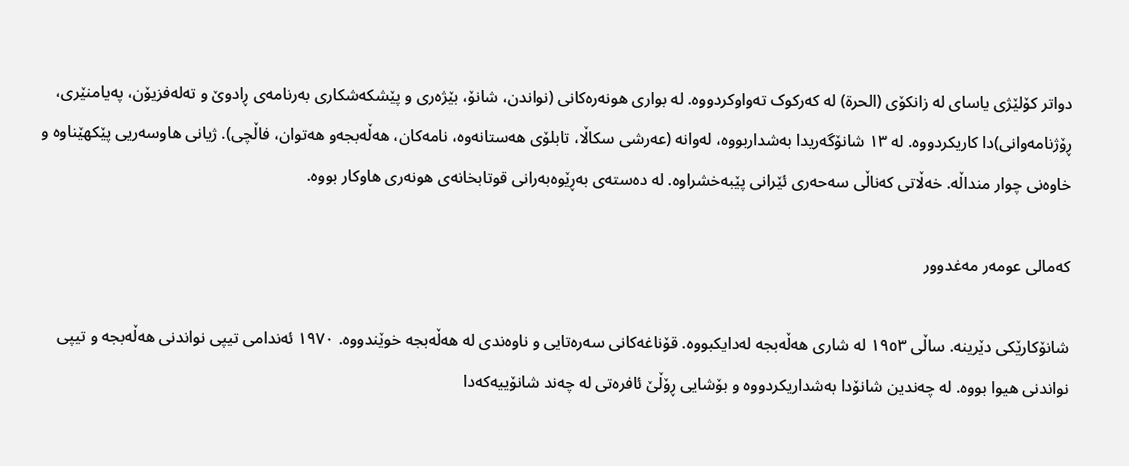دواتر کۆلێژی یاسای لە زانکۆی (الحرة) لە کەرکوک تەواوکردووە. لە بواری هونەرەکانی (نواندن، شانۆ، بێژەری و پێشکەشکاری بەرنامەی ڕادوێ و تەلەفزیۆن، پەیامنێری، ڕۆژنامەوانی)دا کاریکردووە. لە ١٣ شانۆگەریدا بەشداربووە، لەوانە (عەرشی سکاڵا، تابلۆی هەستانەوە، نامەکان، هەڵەبجەو هەتوان، فاڵچی). ژیانی هاوسەریی پێکهێناوە‌ و خاوەنی چوار منداڵە. خەڵاتی کەناڵی سەحەری ئێرانی پێبەخشراوە. لە دەستەی بەڕێوەبەرانی قوتابخانەی هونەری هاوکار بووە.

کەمالی عومەر مەغدوور

شانۆکارێکی دێرینە. ساڵی ١٩٥٣ لە شاری هەڵەبجە لەدایکبووە. قۆناغەکانی سەرەتایی و ناوەندی لە هەڵەبجە خوێندووە. ١٩٧٠ ئەندامی تیپی نواندنی هەڵەبجه ‌و تیپی نواندنی هیوا بووە. لە چەندین شانۆدا بەشداریکردووە و بۆشایی ڕۆڵێ ئافرەتی لە چەند شانۆییەکەدا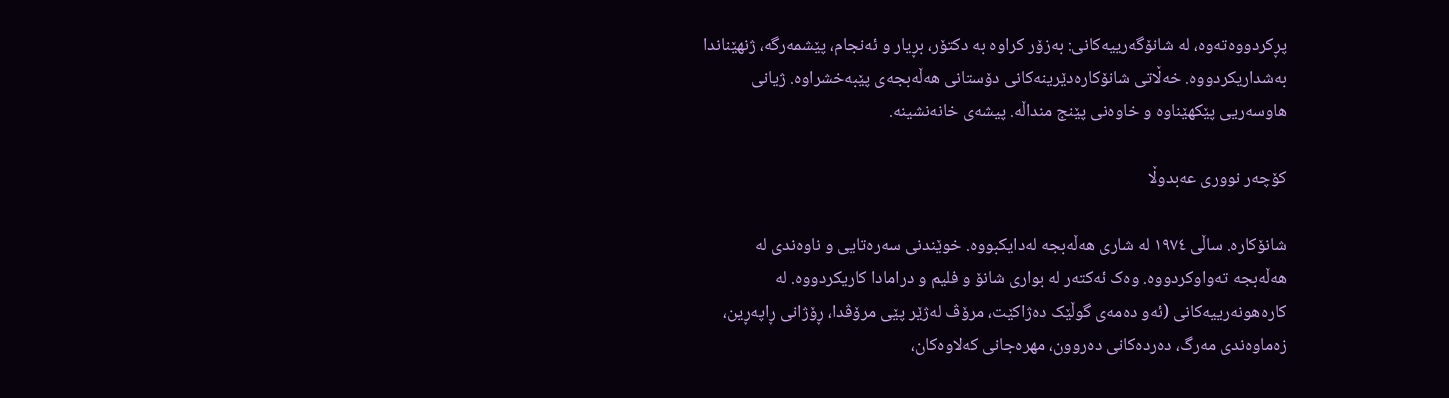پڕکردووەتەوە، لە شانۆگەرییەکانی: بەزۆر کراوە بە دکتۆر، بڕیار و ئەنجام، پێشمەرگە، ژنهێناندا بەشداریکردووە. خەڵاتی شانۆکارەدێرینەکانی دۆستانی هەڵەبجەی پێبەخشراوە. ژیانی هاوسەریی پێکهێناوە‌ و خاوەنی پێنج منداڵە. پیشەی خانەنشینە.

کۆچەر نووری عەبدوڵا

شانۆکارە. ساڵی ١٩٧٤ لە شاری هەڵەبجە لەدایکبووە. خوێندنی سەرەتایی و ناوەندی لە هەڵەبجە تەواوکردووە. وەک ئەکتەر لە بواری شانۆ و فلیم و درامادا کاریکردووە. لە کارەهونەرییەکانی (ئەو دەمەی گوڵێک دەژاکێت، مرۆڤ لەژێر پێی مرۆڤدا، ڕۆژانی ڕاپەڕین، زەماوەندی مەرگ، دەردەکانی دەروون، مهرەجانی کەلاوەکان،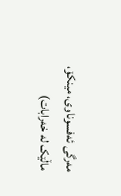مەرگی ئەفسوناوی، مینکۆ، ماڵێک لە خەرابات)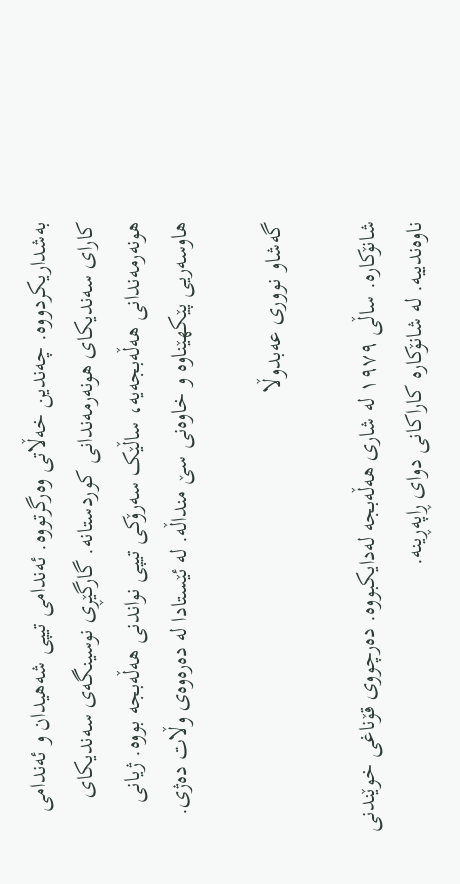بەشداریکردووە. چەندین خەڵاتی وەرگرتووە. ئەندامی تیپی شەهیدان و ئەندامی کارای سەندیکای هونەرمەندانی کوردستانە. گارگێڕی نوسینگەی سەندیکای هونەرمەندانی هەڵەبجەیە، ساڵێک سەرۆکی تیپی نواندنی هەڵەبجە بووە. ژیانی هاوسەریی پێکهێناوە‌ و خاوەنی سێ منداڵە. لە ئێستادا لە دەرەوەی وڵات دەژی.

گەشاو نووری عەبدوڵا

شانۆکارە. ساڵی ١٩٧٩ لە شاری هەڵەبجە لەدایکبووە. دەرچووی قۆناغی خوێندنی ناوەندییە. لە شانۆکارە کاراکانی دوای ڕاپەڕینە.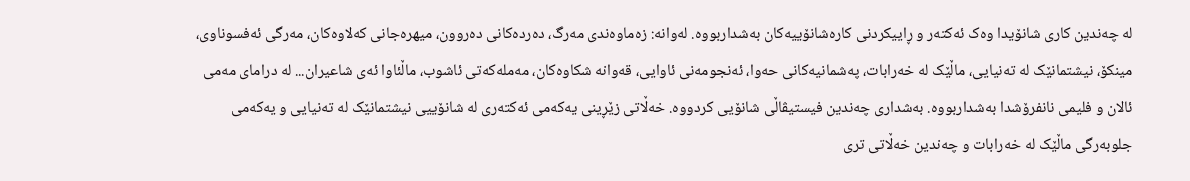لە چەندین کاری شانۆیدا وەک ئەکتەر و ڕاییکردنی کارەشانۆییەکان بەشداربووە. لەوانە: زەماوەندی مەرگ، دەردەکانی دەروون، میهرەجانی کەلاوەکان، مەرگی ئەفسوناوی، مینکۆ، نیشتمانێک لە تەنیایی، ماڵێک لە خەرابات، پەشمانیەکانی حەوا، ئەنجومەنی ئاوایی، قەوانە شکاوەکان، مەملەکەتی ئاشوب، ماڵئاوا ئەی شاعیران... لە درامای مەمی ئالان و فلیمی نانفرۆشدا بەشداربووە. بەشداری چەندین فیستیڤاڵی شانۆیی کردووە. خەڵاتی زێڕینی یەکەمی ئەکتەری لە شانۆییی نیشتمانێک لە تەنیایی و یەکەمی جلوبەرگی ماڵێک لە خەرابات و چەندین خەڵاتی تری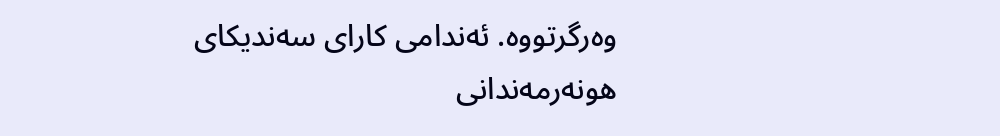وەرگرتووە. ئەندامی کارای سەندیکای هونەرمەندانی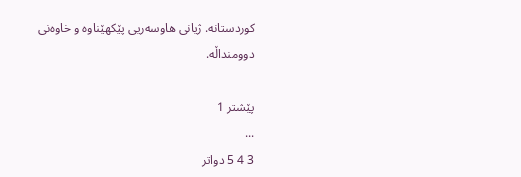کوردستانە. ژیانی هاوسەریی پێکهێناوە‌ و خاوەنی دوومنداڵە.

پێشتر 1
...
3 4 5 دواتر